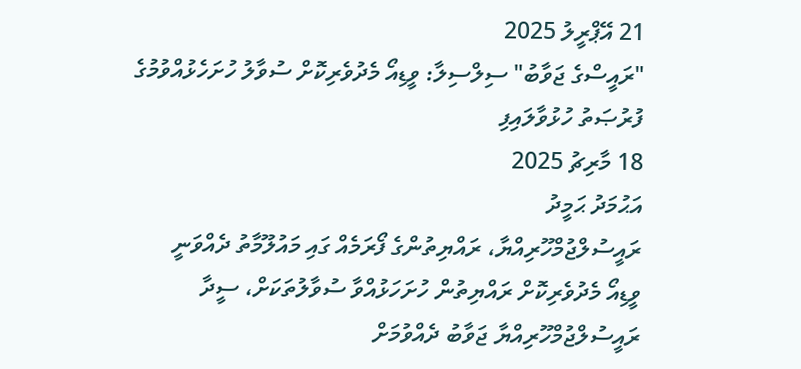21 އޭޕްރީލު 2025
"ރައީސްގެ ޖަވާބު" ސިލްސިލާ: ވީޑިއޯ މެދުވެރިކޮށް ސުވާލު ހުށަހެޅުއްވުމުގެ ފުރުޞަތު ހުޅުވާލައިފި
18 މާރިޗު 2025
އަޙުމަދު ޙަމީދު
ރައީސުލްޖުމްހޫރިއްޔާ، ރައްޔިތުންގެ ފޯރަމެއް ގައި މައުލޫމާތު ދެއްވަނީ
ވީޑިއޯ މެދުވެރިކޮށް ރައްޔިތުން ހުށަހަޅުއްވާ ސުވާލުތަކަށް، ސީދާ ރައީސުލްޖުމްހޫރިއްޔާ ޖަވާބު ދެއްވުމަށް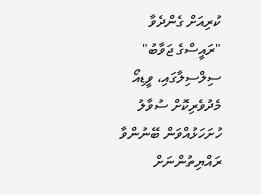ކުރިއަށް ގެންދެވާ "ރައީސްގެ ޖަވާބު" ސިލްސިލާގައި، ވީޑިއޯ މެދުވެރިކޮށް ސުވާލު ހުށަހަޅުއްވަން ބޭނުންވާ ރައްޔިތުންނަށް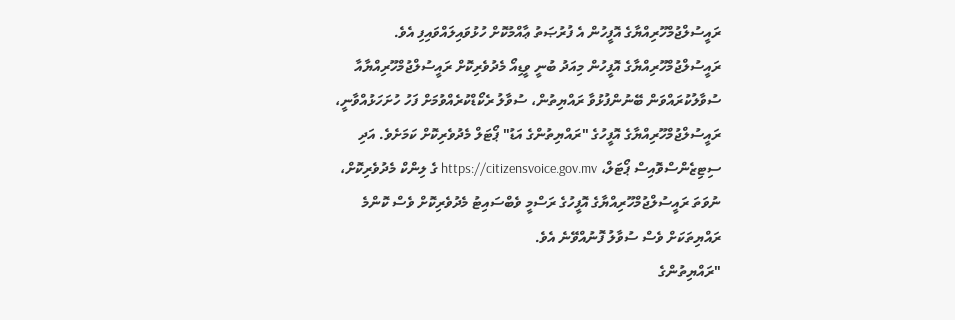ރައީސުލްޖުމްހޫރިއްޔާގެ އޮފީހުން އެ ފުރުޞަތު ޢާއްމުކޮށް ހުޅުވައިލައްވައިފި އެވެ.
ރައީސުލްޖުމްހޫރިއްޔާގެ އޮފީހުން މިއަދު ބުނީ ވީޑިއޯ މެދުވެރިކޮށް ރައީސުލްޖުމްހޫރިއްޔާއާ ސުވާލުކުރައްވަން ބޭނުންފުޅުވާ ރައްޔިތުން، ސުވާލު ރެކޯޑްކުރެއްވުމަށް ފަހު ހުށަހަޅުއްވާނީ، ރައީސުލްޖުމްހޫރިއްޔާގެ އޮފީހުގެ "ރައްޔިތުންގެ އަޑު" ޕޯޓަލް މެދުވެރިކޮށް ކަމަށެވެ. އަދި ސިޓިޒެންސްވޮއިސް ޕޯޓަލް، https://citizensvoice.gov.mv ގެ ލިންކް މެދުވެރިކޮށް، ނުވަތަ ރައީސުލްޖުމްހޫރިއްޔާގެ އޮފީހުގެ ރަސްމީ ވެބްސައިޓު މެދުވެރިކޮށް ވެސް ކޮންމެ ރައްޔިތަކަށް ވެސް ސުވާލު ފޮނުއްވޭނެ އެވެ.
"ރައްޔިތުންގެ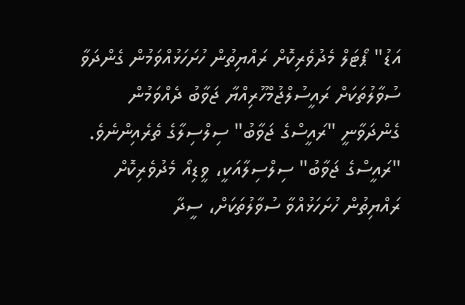އަޑު" ޕޯޓަލް މެދުވެރިކޮށް ރައްޔިތުން ހުށަހަޅުއްވަމުން ގެންދަވާ ސުވާލުތަކަށް ރައީސުލްޖުމްހޫރިއްޔާ ޖަވާބު ދެއްވަމުން ގެންދަވާނީ "ރައީސްގެ ޖަވާބު" ސިލްސިލާގެ ތެރެއިންނެވެ.
"ރައީސްގެ ޖަވާބު" ސިލްސިލާއަކީ، ވީޑިއޯ މެދުވެރިކޮށް ރައްޔިތުން ހުށަހަޅުއްވާ ސުވާލުތަކަށް، ސީދާ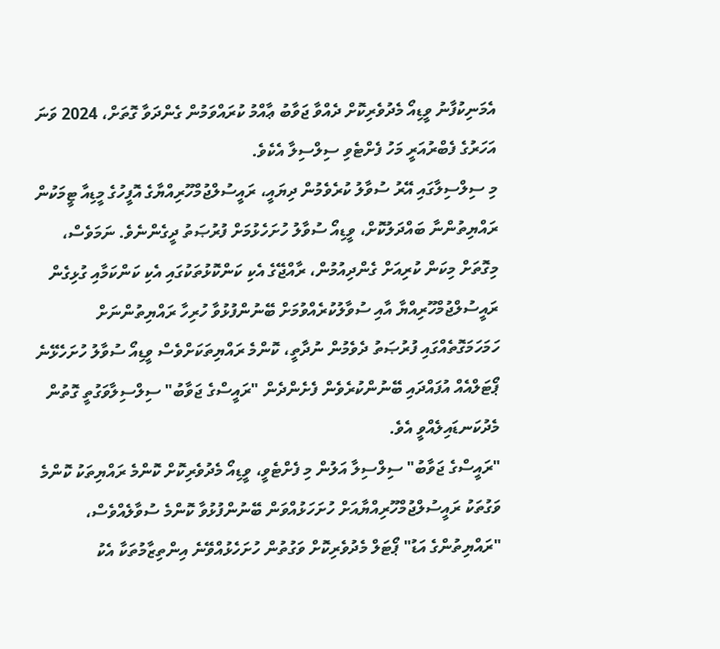އެމަނިކުފާނު ވީޑިއޯ މެދުވެރިކޮށް ދެއްވާ ޖަވާބު ޢާއްމު ކުރައްވަމުން ގެންދަވާ ގޮތަށް، 2024 ވަނަ އަހަރުގެ ފެބްރުއަރީ މަހު ފެށްޓެވި ސިލްސިލާ އެކެވެ.
މި ސިލްސިލާގައި އޭރު ސުވާލު ކުރެވެމުން ދިޔައީ، ރައީސުލްޖުމްހޫރިއްޔާގެ އޮފީހުގެ މީޑިއާ ޓީމަކުން ރައްޔިތުންނާ ބައްދަލުކޮށް، ވީޑިއޯ ސުވާލު ހުށަހެޅުމަށް ފުރުޞަތު ދީގެންނެވެ. ނަމަވެސް، މިގޮތަށް މިކަން ކުރިއަށް ގެންދިއުމުން، ރާއްޖޭގެ އެކި ކަންކޮޅުތަކުގައި އެކި ކަންކަމާއި ގުޅިގެން ރައީސުލްޖުމްހޫރިއްޔާ އާއި ސުވާލުކުރެއްވުމަށް ބޭނުންފުޅުވާ ހުރިހާ ރައްޔިތުންނަށް ހަމަހަމަގޮތެއްގައި ފުރުޞަތު ދެވެމުން ނުދާތީ، ކޮންމެ ރައްޔިތަކަށްވެސް ވީޑިއޯ ސުވާލު ހުށަހެޅޭނެ ޕޯޓަލްއެއް އުފައްދައި ބޭނުންކުރެވެން ފެށެންދެން "ރައީސްގެ ޖަވާބު" ސިލްސިލާވަގުތީ ގޮތުން މެދުކަނޑައިލެއްވީ އެވެ.
"ރައީސްގެ ޖަވާބު" ސިލްސިލާ އަލުން މި ފެށްޓެވީ، ވީޑިއޯ މެދުވެރިކޮށް ކޮންމެ ރައްޔިތަކު ކޮންމެ ވަގުތަކު ރައީސުލްޖުމްހޫރިއްޔާއަށް ހުށަހަޅުއްވަން ބޭނުންފުޅުވާ ކޮންމެ ސުވާލެއްވެސް، "ރައްޔިތުންގެ އަޑު" ޕޯޓަލް މެދުވެރިކޮށް ވަގުތުން ހުށަހެޅުއްވޭނެ އިންތިޒާމުތަކާ އެކު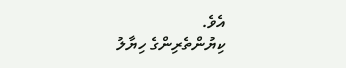އެވެ.
ކިޔުންތެރިންގެ ހިޔާލު